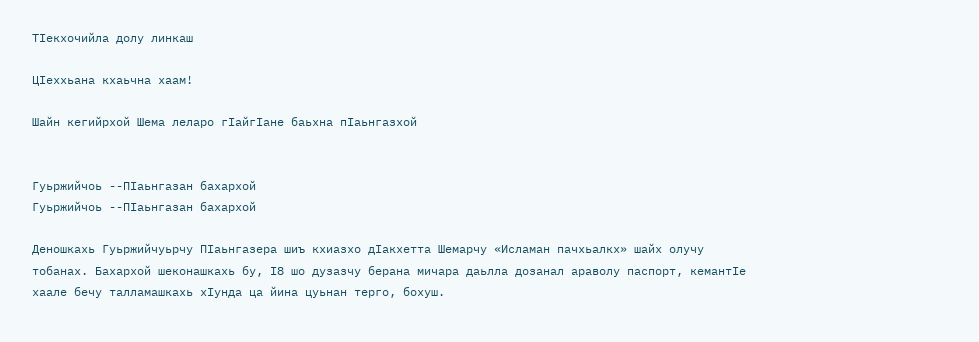ТIекхочийла долу линкаш

ЦIеххьана кхаьчна хаам!

Шайн кегийрхой Шема леларо гIайгIане баьхна пIаьнгазхой


Гуьржийчоь --ПIаьнгазан бахархой
Гуьржийчоь --ПIаьнгазан бахархой

Деношкахь Гуьржийчуьрчу ПIаьнгазера шиъ кхиазхо дIакхетта Шемарчу «Исламан пачхьалкх» шайх олучу тобанах. Бахархой шеконашкахь бу, I8 шо дузазчу берана мичара даьлла дозанал араволу паспорт, кемантIе хаале бечу талламашкахь хIунда ца йина цуьнан терго, бохуш.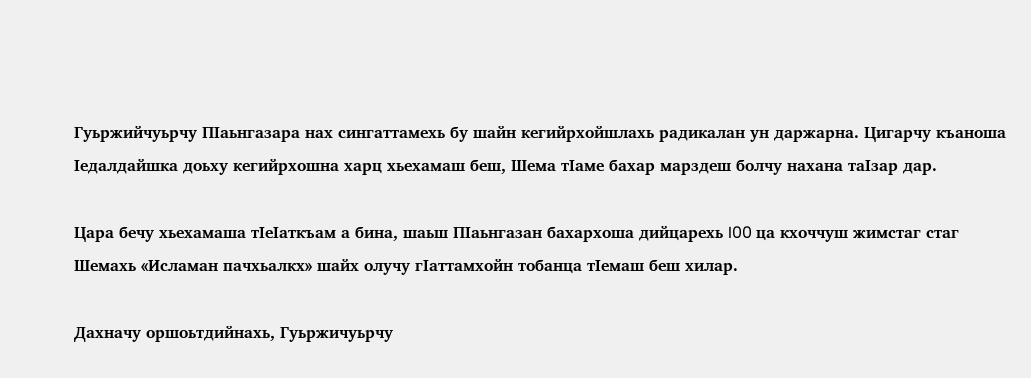Гуьржийчуьрчу ПIаьнгазара нах сингаттамехь бу шайн кегийрхойшлахь радикалан ун даржарна. Цигарчу къаноша Iедалдайшка доьху кегийрхошна харц хьехамаш беш, Шема тIаме бахар марздеш болчу нахана таIзар дар.

Цара бечу хьехамаша тIеIаткъам а бина, шаьш ПIаьнгазан бахархоша дийцарехь I00 ца кхоччуш жимстаг стаг Шемахь «Исламан пачхьалкх» шайх олучу гIаттамхойн тобанца тIемаш беш хилар.

Дахначу оршоьтдийнахь, Гуьржичуьрчу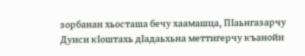зорбанан хьосташа бечу хаамашца, ПIаьнгазарчу Дуиси кIоштахь дIадаьхьна меттигерчу къанойн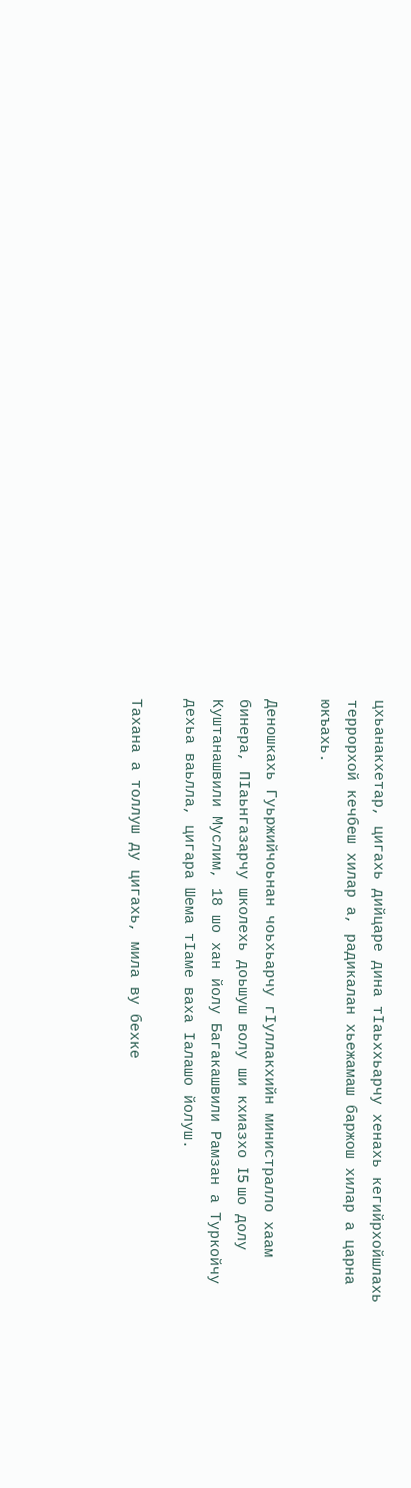цхьанакхетар, цигахь дийцаре дина тIаьххьарчу хенахь кегийрхойшлахь террорхой кечбеш хилар а, радикалан хьежамаш баржош хилар а царна юкъахь.

Деношкахь Гуьржийчоьнан чоьхьарчу гIуллакхийн министралло хаам бинера, ПIаьнгазарчу школехь доьшуш волу ши кхиазхо I5 шо долу Куштанашвили Муслим, 18 шо хан йолу Багакашвили Рамзан а Туркойчу дехьа ваьлла, цигара Шема тIаме ваха Iалашо йолуш.

Тахана а толлуш ду цигахь, мила ву бехке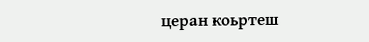церан коьртеш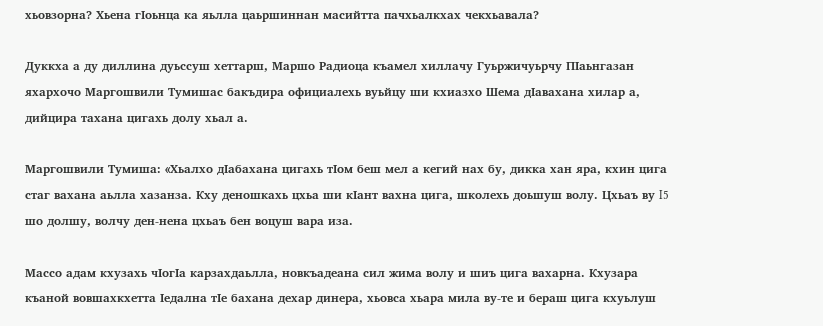хьовзорна? Хьена гIоьнца ка яьлла цаьршиннан масийтта пачхьалкхах чекхьавала?

Дуккха а ду диллина дуьссуш хеттарш, Маршо Радиоца къамел хиллачу Гуьржичуьрчу ПIаьнгазан яхархочо Маргошвили Тумишас бакъдира официалехь вуьйцу ши кхиазхо Шема дIавахана хилар а, дийцира тахана цигахь долу хьал а.

Маргошвили Тумиша: «Хьалхо дIабахана цигахь тIом беш мел а кегий нах бу, дикка хан яра, кхин цига стаг вахана аьлла хазанза. Кху деношкахь цхьа ши кIант вахна цига, школехь доьшуш волу. Цхьаъ ву I5 шо долшу, волчу ден-нена цхьаъ бен воцуш вара иза.

Массо адам кхузахь чIогIа карзахдаьлла, новкъадеана сил жима волу и шиъ цига вахарна. Кхузара къаной вовшахкхетта Iедална тIе бахана дехар динера, хьовса хьара мила ву-те и бераш цига кхуьлуш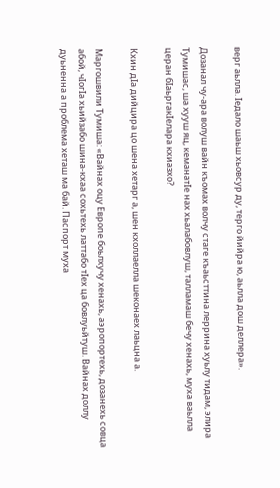верг аьлла. Iедало шаьш хьовсур ду, терго йийра ю, аьлла дош деллера».

Дозанал чу-ара волуш вайн къомах волчу стаге къаьсттина леррина хуьлу тидам, элира Тумишас, ша хууш яц, кеманатIе нах хьалабовлуш, талламаш бечу хенахь, муха ваьлла церан бIаьргакIелара кхиазхо?

Кхин дIа дийцира цо шена хетарг а, шен кхоллаелла шеконаех лаьцна а.

Маргошвили Тумиша: «Вайнах оцу Европе боьлхучу хенахь, аэропортехь, дозанехь совца абой, чIогIа хьийзабо шина-кхаа сохьтехь латтабо тIех ца бовлуьйтуш. Вайнах доллу дуьненна а проблема хеташ ма бай. Паспорт муха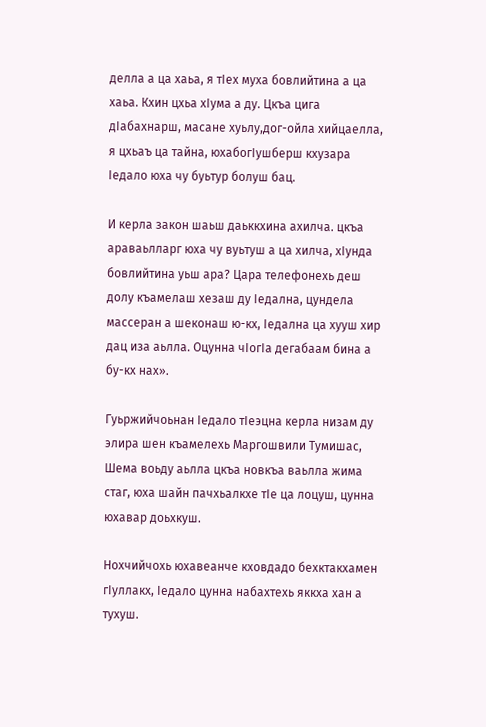делла а ца хаьа, я тIех муха бовлийтина а ца хаьа. Кхин цхьа хIума а ду. Цкъа цига дIабахнарш, масане хуьлу,дог-ойла хийцаелла, я цхьаъ ца тайна, юхабогIушберш кхузара Iедало юха чу буьтур болуш бац.

И керла закон шаьш даьккхина ахилча. цкъа араваьлларг юха чу вуьтуш а ца хилча, хIунда бовлийтина уьш ара? Цара телефонехь деш долу къамелаш хезаш ду Iедална, цундела массеран а шеконаш ю-кх, Iедална ца хууш хир дац иза аьлла. Оцунна чIогIа дегабаам бина а бу-кх нах».

Гуьржийчоьнан Iедало тIеэцна керла низам ду элира шен къамелехь Маргошвили Тумишас, Шема воьду аьлла цкъа новкъа ваьлла жима стаг, юха шайн пачхьалкхе тIе ца лоцуш, цунна юхавар доьхкуш.

Нохчийчохь юхавеанче кховдадо бехктакхамен гIуллакх, Iедало цунна набахтехь яккха хан а тухуш.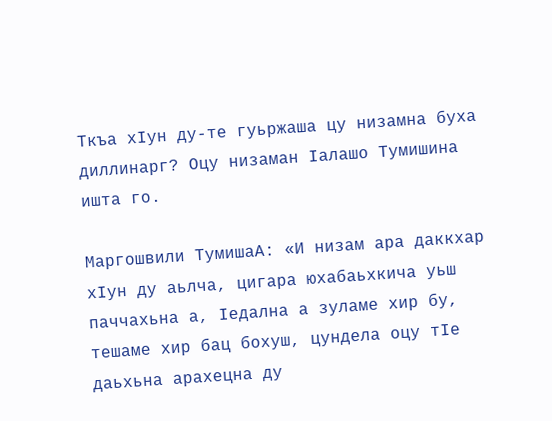Ткъа хIун ду-те гуьржаша цу низамна буха диллинарг? Оцу низаман Iалашо Тумишина ишта го.

Маргошвили ТумишаА: «И низам ара даккхар хIун ду аьлча, цигара юхабаьхкича уьш паччахьна а, Iедална а зуламе хир бу, тешаме хир бац бохуш, цундела оцу тIе даьхьна арахецна ду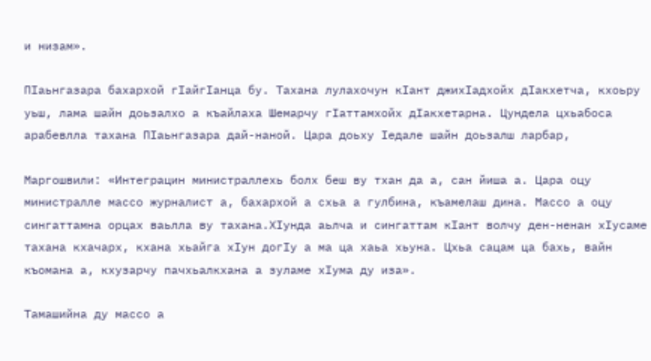и низам».

ПIаьнгазара бахархой гIайгIанца бу. Тахана лулахочун кIант джихIадхойх дIакхетча, кхоьру уьш, лама шайн доьзалхо а къайлаха Шемарчу гIаттамхойх дIакхетарна. Цундела цхьабоса арабевлла тахана ПIаьнгазара дай-наной. Цара доьху Iедале шайн доьзалш ларбар,

Маргошвили: «Интеграцин министраллехь болх беш ву тхан да а, сан йиша а. Цара оцу министралле массо журналист а, бахархой а схьа а гулбина, къамелаш дина. Массо а оцу сингаттамна орцах ваьлла ву тахана.ХIунда аьлча и сингаттам кIант волчу ден-ненан хIусаме тахана кхачарх, кхана хьайга хIун догIу а ма ца хаьа хьуна. Цхьа сацам ца бахь, вайн къомана а, кхузарчу пачхьалкхана а зуламе хIума ду иза».

Тамашийна ду массо а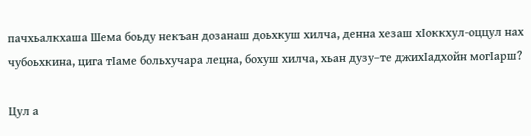пачхьалкхаша Шема боьду некъан дозанаш доьхкуш хилча, денна хезаш хIоккхул-оццул нах чубоьхкина, цига тIаме больхучара лецна, бохуш хилча, хьан дузу–те джихIадхойн могIарш?

Цул а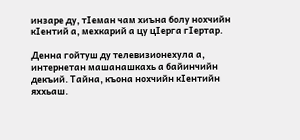инзаре ду, тIеман чам хиъна болу нохчийн кIентий а, мехкарий а цу цIерга гIертар.

Денна гойтуш ду телевизионехула а, интернетан машанашкахь а байинчийн декъий. Тайна, къона нохчийн кIентийн яххьаш.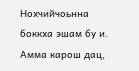Нохчийчоьнна боккха эшам бу и. Амма карош дац,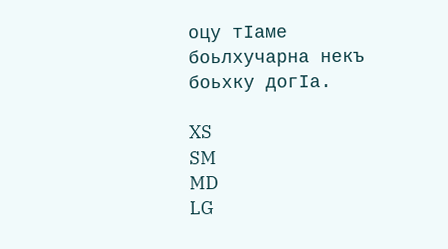оцу тIаме боьлхучарна некъ боьхку догIа.

XS
SM
MD
LG